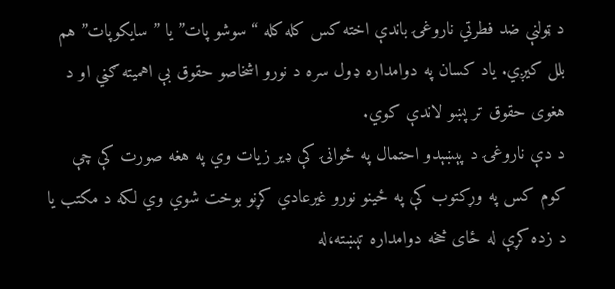د ټولنې ضد فطرتي ناروغۍ باندې اخته کس کله کله “سوشو پات” یا ” سایکوپات” هم بلل کیږي. یاد کسان په دوامداره ډول سره د نورو اشخاصو حقوق بې اهمیته ګڼي او د هغوی حقوق تر پښو لاندې کوي.
د دې ناروغۍ د پېښېدو احتمال په ځوانۍ کې ډیر زیات وي په هغه صورت کې چې کوم کس په وړکتوب کې په ځينو نورو غیرعادي کړنو بوخت شوي وي لکه د مکتب یا د زده کړې له ځای څخه دوامداره تېښته،له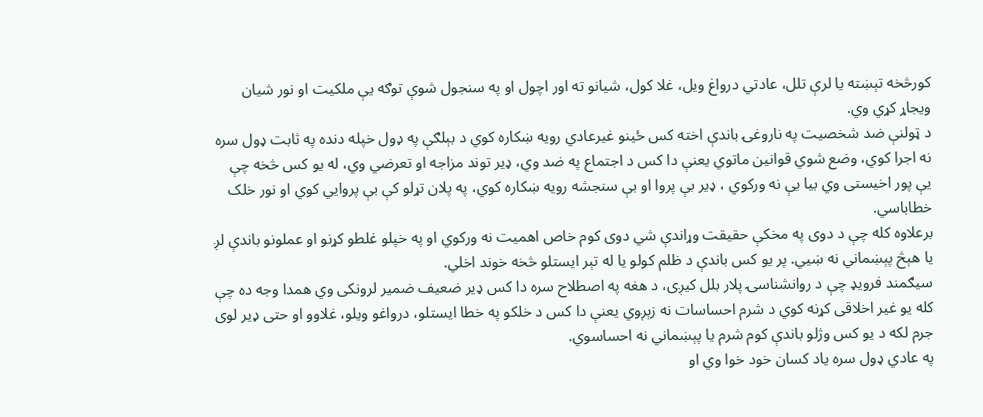کورڅخه تېښته یا لرې تلل، عادتي درواغ ویل، غلا کول، شیانو ته اور اچول او په سنجول شوې توګه يې ملکیت او نور شیان ویجاړ کړي وي.
د ټولنې ضد شخصیت په ناروغۍ باندې اخته کس ځينو غیرعادي رويه ښکاره کوي د بېلګې په ډول خپله دنده په ثابت ډول سره نه اجرا کوي، وضع شوي قوانین ماتوي یعنې دا کس د اجتماع په ضد وي، ډیر توند مزاجه او تعرضي وي، له یو کس څخه چې يې پور اخیستی وي بيا يې نه ورکوي ، ډیر بې پروا او بې سنجشه رویه ښکاره کوي، په پلان تړلو کې بې پروایي کوي او نور خلک خطاباسي.
برعلاوه کله چې د دوی په مخکې حقیقت وړاندې شي دوی کوم خاص اهمیت نه ورکوي او په خپلو غلطو کړنو او عملونو باندې لږ یا هېڅ پېښماني نه ښیي. پر یو کس باندې د ظلم کولو یا له تېر ایستلو څخه خوند اخلي.
سیګمند فرویډ چې د روانشناسۍ پلار بلل کیږی، د هغه په اصطلاح سره دا کس ډیر ضعیف ضمیر لرونکی وي همدا وجه ده چې کله یو غیر اخلاقی کړنه کوي د شرم احساسات نه زېږوي یعنې دا کس د خلکو په خطا ایستلو، درواغو ویلو، غلاوو او حتی ډیر لوی جرم لکه د یو کس وژلو باندې کوم شرم یا پېښماني نه احساسوي.
په عادي ډول سره یاد کسان خود خوا وي او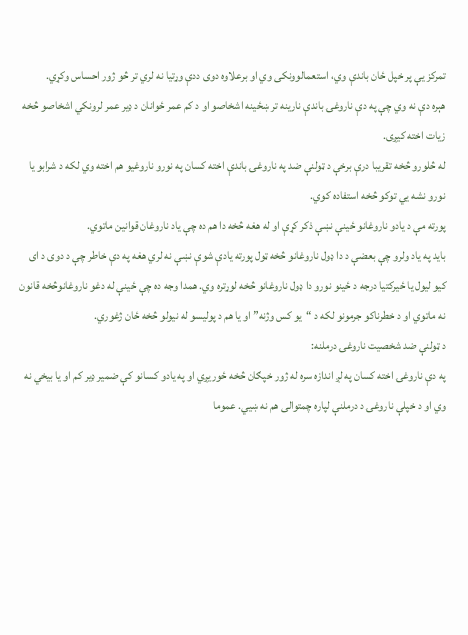تمرکز یې پر خپل ځان باندې وي، استعمالوونکی وي او برعلاوه دوی ددې وړتیا نه لري تر څو ژور احساس وکړي.
هېره دې نه وي چې په دې ناروغۍ باندې نارینه تر ښځینه اشخاصو او د کم عمر ځوانان د ډیر عمر لرونکي اشخاصو څخه زیات اخته کیږی.
له څلورو څخه تقریبا درې برخې د ټولنې ضد په ناروغۍ باندې اخته کسان په نورو ناروغیو هم اخته وي لکه د شرابو یا نورو نشه یي توکو څخه استفاده کوي.
پورته مې د یادو ناروغانو ځينې نښې ذکر کړې او له هغه څخه دا هم ده چې یاد ناروغان قوانین ماتوي.
باید په یاد ولرو چې بعضې د دا ډول ناروغانو څخه ټول پورته يادې شوې نښې نه لري هغه په دې خاطر چې د دوی د ای کیو لیول یا ځیرکتیا درجه د ځينو نورو دا ډول ناروغانو څخه لوړتره وي. همدا وجه ده چې ځينې له دغو ناروغانوڅخه قانون نه ماتوي او د خطرناکو جرمونو لکه د “یو کس وژنه” او یا هم د پولیسو له نیولو څخه ځان ژغوري.
د ټولنې ضد شخصیت ناروغۍ درملنه:
په دې ناروغۍ اخته کسان په لږ اندازه سره له ژور خپګان څخه ځوریږي او په یادو کسانو کې ضمیر ډیر کم او یا بیخي نه وي او د خپلې ناروغۍ د درملنې لپاره چمتوالى هم نه ښیي. عموما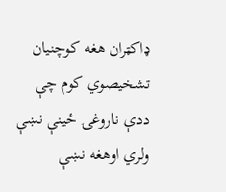ډاکټران هغه کوچنیان تشخیصوي کوم چې ددې ناروغۍ ځينې نښې ولري اوهغه نښې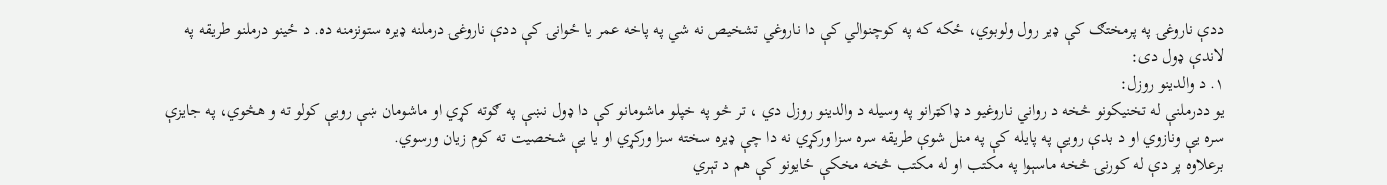ددې ناروغۍ په پرمختګ کې ډیر رول ولوبوي، ځکه که په کوچنوالي کې دا ناروغي تشخیص نه شي په پاخه عمر یا ځوانۍ کې ددې ناروغۍ درملنه ډیره ستونزمنه ده. د ځينو درملنو طریقه په لاندې ډول دى:
۱. د والدینو روزل:
یو ددرملنې له تخنیکونو څخه د رواني ناروغیو د ډاکټرانو په وسيله د والدینو روزل دي ، تر څو په خپلو ماشومانو کې دا ډول نښې په ګوته کړي او ماشومان ښې رويې کولو ته و هڅوي، په جایزې سره یې ونازوي او د بدې رويې په پايله کې په منل شوې طریقه سره سزا ورکړي نه دا چې ډیره سخته سزا ورکړي او یا یې شخصیت ته کوم زیان ورسوي.
برعلاوه پر دې له کورنۍ څخه ماسېوا په مکتب او له مکتب څخه مخکې ځایونو کې هم د تېري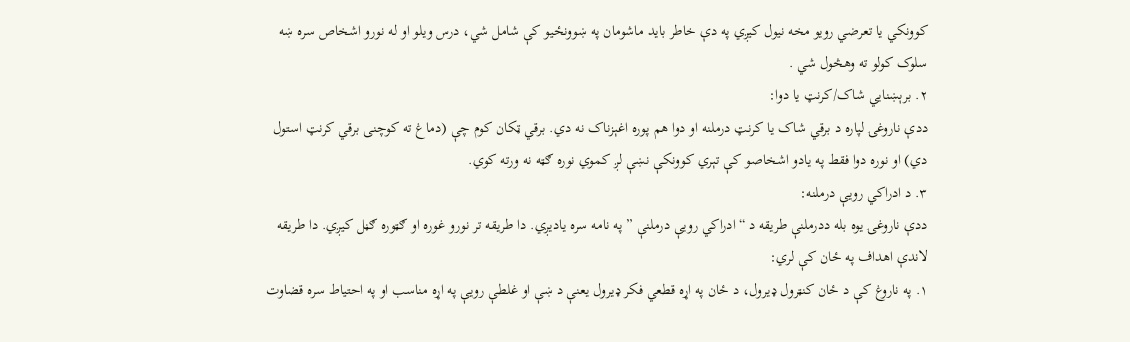کوونکي یا تعرضي رویو مخه نیول کیږي په دې خاطر باید ماشومان په ښوونځيو کې شامل شي، درس ویلو او له نورو اشخاص سره ښه سلوک کولو ته وهڅول شي .
۲. برېښنايي شاک/کرنټ یا دوا:
ددې ناروغۍ لپاره د برقي شاک یا کرنټ درملنه او دوا هم پوره اغېزناک نه دي. برقي ټکان کوم چې (دماغ ته کوچنی برقي کرنټ استول دي) او نوره دوا فقط په یادو اشخاصو کې تېري کوونکې نښې لږ کموي نوره ګټه نه ورته کوي.
۳. د ادراکي رویې درملنه:
ددې ناروغۍ یوه بله ددرملنې طریقه د “ادراکي رویې درملنې ” په نامه سره یادیږي. دا طریقه تر نورو غوره او ګټوره ګڼل کیږي. دا طریقه لاندې اهداف په ځان کې لري:
۱. په ناروغ کې د ځان کنټرول ډیرول، د ځان په اړه قطعي فکر ډیرول یعنې د ښې او غلطې رویې په اړه مناسب او په احتیاط سره قضاوت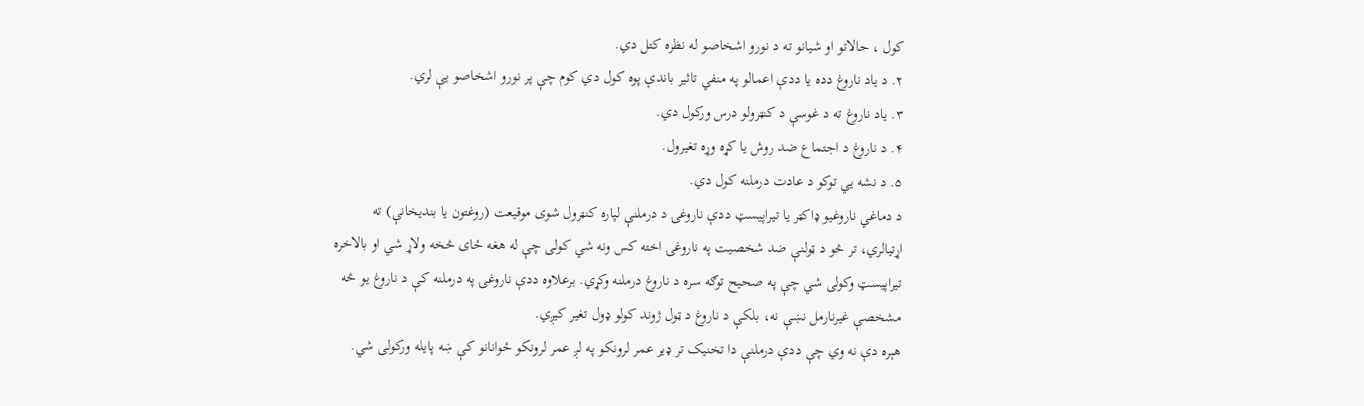کول ، حالاتو او شیانو ته د نورو اشخاصو له نظره کتل دي.
۲. د یاد ناروغ دده یا ددې اعمالو په منفي تاثیر باندې پوه کول دي کوم چې پر نورو اشخاصو یې لري.
۳. یاد ناروغ ته د غوسې د کنټرولو درس ورکول دي.
۴. د ناروغ د اجتماع ضد روش یا کړه وړه تغیرول.
۵. د نشه یي توکو د عادت درملنه کول دي.
د دماغي ناروغیو ډاکټر یا تیراپیسټ ددې ناروغۍ د درملنې لپاره کنټرول شوى موقیعت (روغتون یا بندیخانې) ته اړتيالري، تر څو د ټولنې ضد شخصیت په ناروغۍ اخته کس ونه شي کولی چې له هغه ځای څخه ولاړ شي او بالاخره تیراپیسټ وکولی شي چې په صحیح توګه سره د ناروغ درملنه وکړي. برعلاوه ددې ناروغۍ په درملنه کې د ناروغ یو څه مشخصې غیرنارمل نښې نه، بلکې د ناروغ د ټول ژوند کولو ډول تغیر کیږي.
هېره دې نه وي چې ددې درملنې دا تخنیک تر ډیر عمر لرونکو په لږ عمر لرونکو ځوانانو کې ښه پايله ورکولی شي.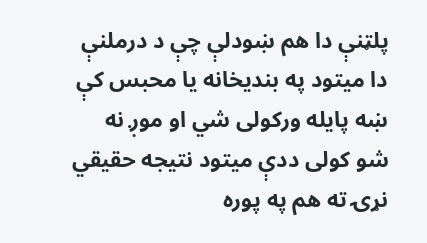پلټنې دا هم ښودلې چې د درملنې دا میتود په بندیخانه یا محبس کې ښه پايله ورکولی شي او موږ نه شو کولی ددې میتود نتیجه حقیقي نړۍ ته هم په پوره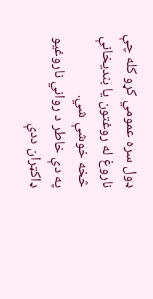ډول سره عمومي کړو کله چې ناروغ له روغتون یا بندیخانې څخه خوشې شي.
په دې خاطر د رواني ناروغیو ډاکټران ددې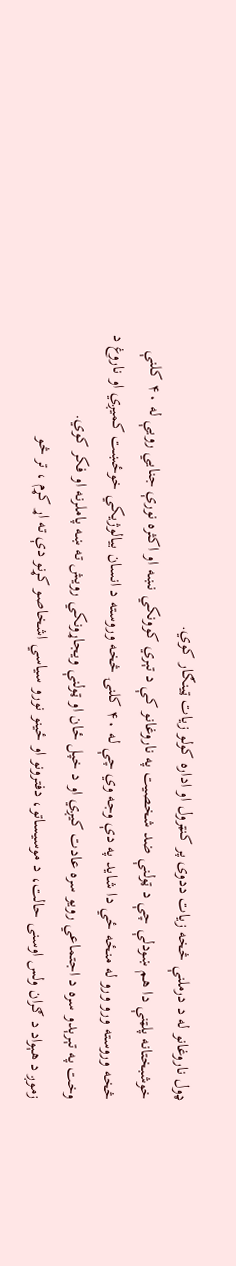ډول ناروغانو له د درملنې څخه زیات ددوی پر کنټرول او اداره کولو زیات ټینګار کوي.
خوشبختانه پلټنې دا هم ښودلې چې د ټولنې ضد شخصیت په ناروغانو کې د تېري کوونکي نښه او اکثره نورې جنایي رویې له ۴۰ کلنې څخه وروسته ورو ورو له منځه ځي دا شاید په دې وجه وي چې له ۴۰ کلنۍ څخه وروسته د انسان بیالوژیکي خوځښت کمیږي او ناروغ د وخت په تېرېدو سره د اجتماعي رویو سره عادت کیږي او د خپل ځان او ټولنې ویجاړونکي رویش ته ښه پاملرنه او فکر کوي.
زموږ د هېواد د ګران ولس اوسنی حالت، د موسیساتو، دفترونو او ځينو نورو سیاسي اشخاصو کړنو دې ته اړ کړم ، تر څو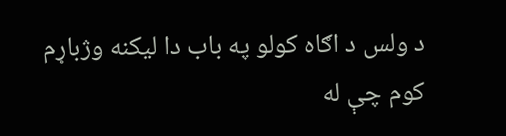د ولس د اګاه کولو په باب دا لیکنه وژباړم کوم چې له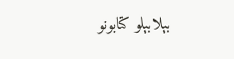بېلابېلو کتابونو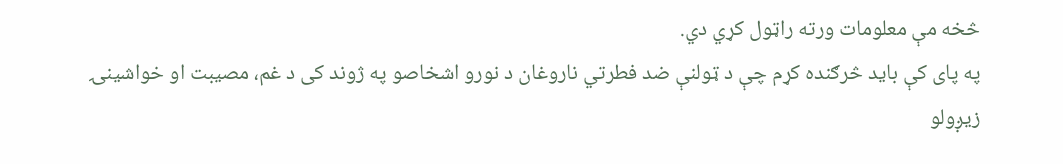څخه مې معلومات ورته راټول کړي دي.
په پاى کې باید څرګنده کړم چې د ټولنې ضد فطرتي ناروغان د نورو اشخاصو په ژوند کی د غم، مصیبت او خواشینۍ زیږولو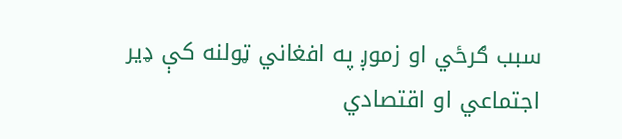سبب ګرځي او زموږ په افغاني ټولنه کې ډیر اجتماعي او اقتصادي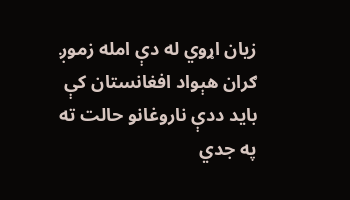زیان اړوي له دې امله زموږ ګران هېواد افغانستان کې باید ددې ناروغانو حالت ته په جدي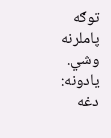توګه پاملرنه وشي.
يادونه: دغه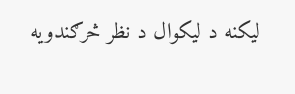ليکنه د ليکوال د نظر څرګندويه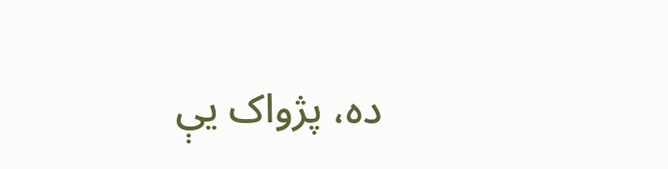ده، پژواک يې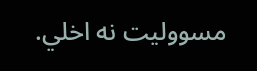مسووليت نه اخلي.